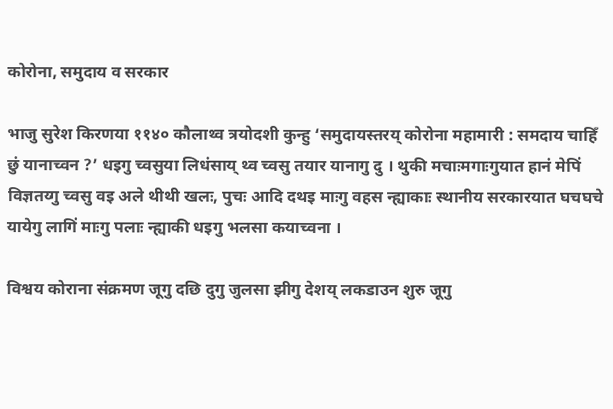कोरोना, समुदाय व सरकार

भाजु सुरेश किरणया ११४० कौलाथ्व त्रयोदशी कुन्हु ‘समुदायस्तरय् कोरोना महामारी : समदाय चाहिँ छुं यानाच्वन ?’ धइगु च्वसुया लिधंसाय् थ्व च्वसु तयार यानागु दु । थुकी मचाःमगाःगुयात हानं मेपिं विज्ञतय्गु च्वसु वइ अले थीथी खलः, पुचः आदि दथइ माःगु वहस न्ह्याकाः स्थानीय सरकारयात घचघचे यायेगु लागिं माःगु पलाः न्ह्याकी धइगु भलसा कयाच्वना ।

विश्वय कोराना संक्रमण जूगु दछि दुगु जुलसा झीगु देशय् लकडाउन शुरु जूगु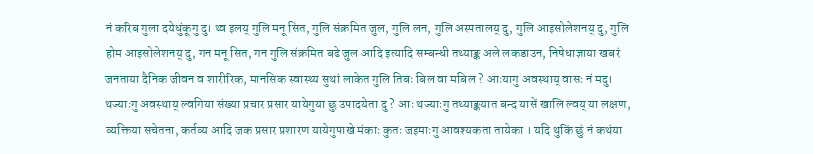नं करिब गुला दयेधुंकूगु दु। थ्व इलय् गुलि मनू सित, गुलि संक्रमित जुल, गुलि लन, गुलि अस्पतालय् दु, गुलि आइसोलेशनय् दु, गुलि होम आइसोलेशनय् दु, गन मनू सित, गन गुलि संक्रमित बढे जुल आदि इत्यादि सम्बन्धी तथ्याङ्क अले लकडाउन, निषेधाज्ञाया खबरं जनताया दैनिक जीवन व शारीरिक, मानसिक स्वास्थ्य सुथां लाकेत गुलि तिबः बिल वा मबिल ? आःयागु अवस्थाय् वासः नं मदु। थज्याःगु अवस्थाय् ल्वगिया संख्या प्रचार प्रसार यायेगुया छु उपादयेता दु ? आः थज्याःगु तथ्याङ्कयात बन्द यासें खालि ल्वय् या लक्षण, व्यक्तिया सचेतना, कर्तव्य आदि जक प्रसार प्रशारण यायेगुपाखे मंकाः कुतः जइमाःगु आवश्यकता तायेका । यदि थुकिं छुं नं कथंया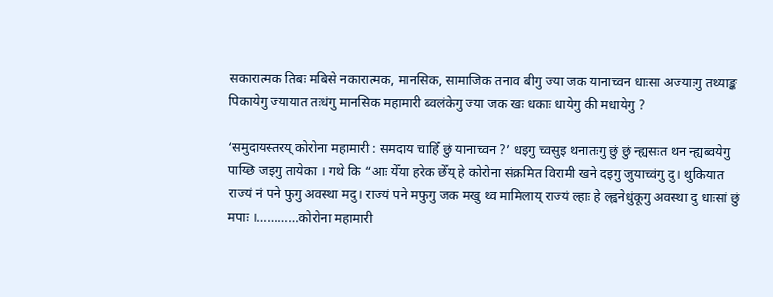सकारात्मक तिबः मबिसे नकारात्मक, मानसिक, सामाजिक तनाव बीगु ज्या जक यानाच्वन धाःसा अज्याःगु तथ्याङ्क पिकायेगु ज्यायात तःधंगु मानसिक महामारी ब्वलंकेगु ज्या जक खः धकाः धायेगु की मधायेगु ?

‘समुदायस्तरय् कोरोना महामारी : समदाय चाहिँ छुं यानाच्वन ?’ धइगु च्वसुइ थनातःगु छुं छुं न्ह्यसःत थन न्ह्यब्वयेगु पाय्छि जइगु तायेका । गथे कि “आः येँया हरेक छेँय् हे कोरोना संक्रमित विरामी खने दइगु जुयाच्वंगु दु। थुकियात राज्यं नं पने फुगु अवस्था मदु। राज्यं पने मफुगु जक मखु थ्व मामिलाय् राज्यं ल्हाः हे ल्ह्वनेधुंकूगु अवस्था दु धाःसां छुं मपाः ।…………कोरोना महामारी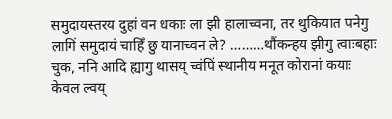समुदायस्तरय दुहां वन धकाः ला झी हालाच्वना, तर थुकियात पनेगु लागिं समुदायं चाहिँ छु यानाच्वन ले? ………थौंकन्हय झीगु त्वाःबहाः चुक, ननि आदि ह्यागु थासय् च्वंपिं स्थानीय मनूत कोरानां कयाः केवल ल्वय्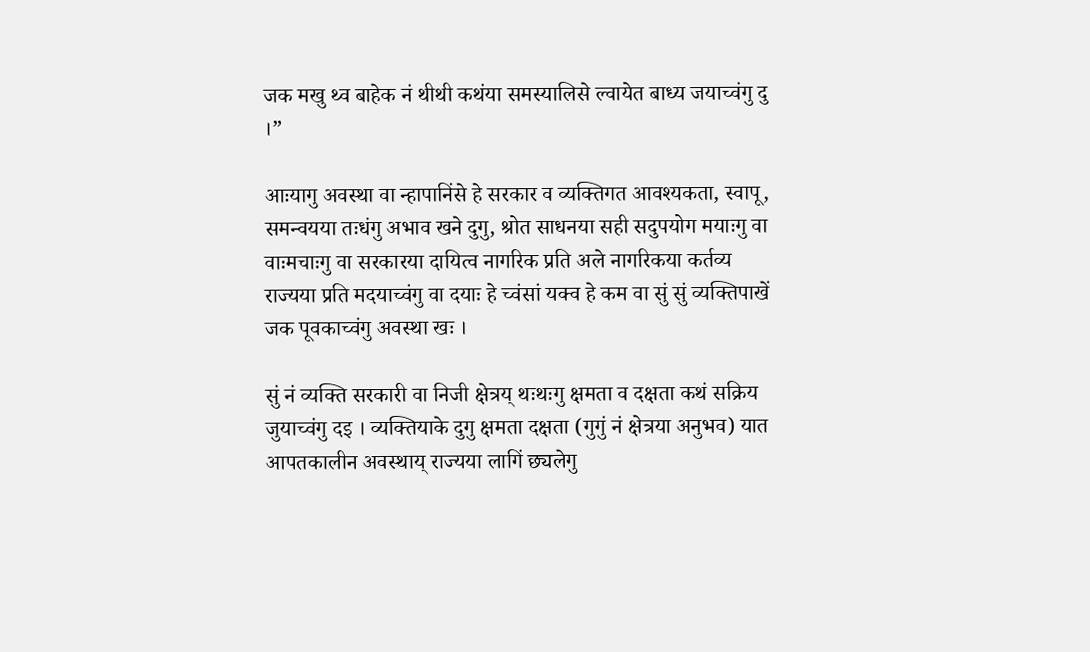जक मखु थ्व बाहेक नं थीथी कथंया समस्यालिसे ल्वायेत बाध्य जयाच्वंगु दु ।”

आःयागु अवस्था वा न्हापानिंसे हे सरकार व व्यक्तिगत आवश्यकता, स्वापू, समन्वयया तःधंगु अभाव खने दुगु, श्रोत साधनया सही सदुपयोग मयाःगु वा वाःमचाःगु वा सरकारया दायित्व नागरिक प्रति अले नागरिकया कर्तव्य राज्यया प्रति मदयाच्वंगु वा दयाः हे च्वंसां यक्व हे कम वा सुं सुं व्यक्तिपाखें जक पूवकाच्वंगु अवस्था खः ।

सुं नं व्यक्ति सरकारी वा निजी क्षेत्रय् थःथःगु क्षमता व दक्षता कथं सक्रिय जुयाच्वंगु दइ । व्यक्तियाके दुगु क्षमता दक्षता (गुगुं नं क्षेत्रया अनुभव) यात आपतकालीन अवस्थाय् राज्यया लागिं छ्यलेगु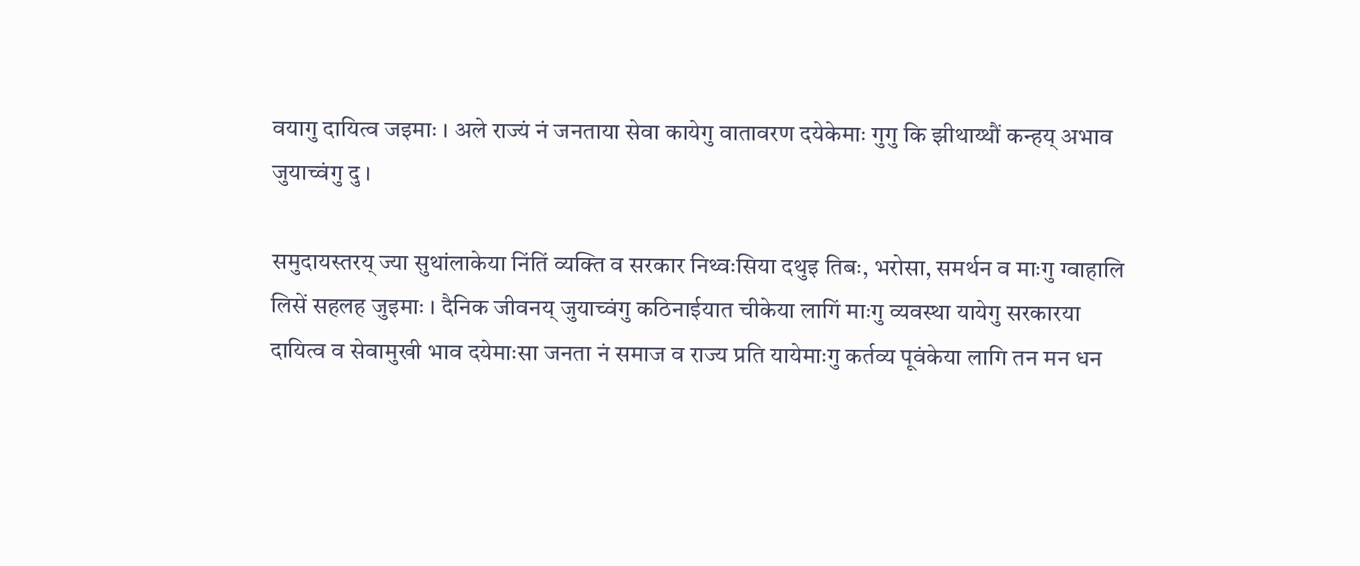वयागु दायित्व जइमाः । अले राज्यं नं जनताया सेवा कायेगु वातावरण दयेकेमाः गुगु कि झीथाय्थौं कन्हय् अभाव जुयाच्वंगु दु ।

समुदायस्तरय् ज्या सुथांलाकेया निंतिं व्यक्ति व सरकार निथ्वःसिया दथुइ तिबः, भरोसा, समर्थन व माःगु ग्वाहालि लिसें सहलह जुइमाः । दैनिक जीवनय् जुयाच्वंगु कठिनाईयात चीकेया लागिं माःगु व्यवस्था यायेगु सरकारया दायित्व व सेवामुखी भाव दयेमाःसा जनता नं समाज व राज्य प्रति यायेमाःगु कर्तव्य पूवंकेया लागि तन मन धन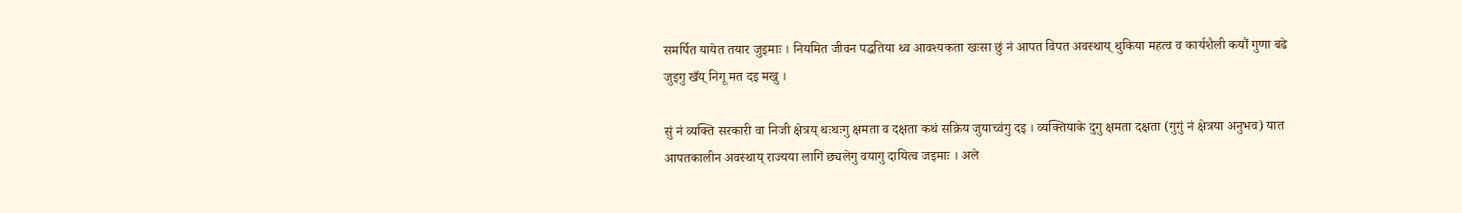समर्पित यायेत तयार जुइमाः । नियमित जीवन पद्धतिया थ्व आवश्यकता खःसा छुं नं आपत विपत अवस्थाय् थुकिया महत्व व कार्यशैली कयौं गुणा बढे जुइगु खँय् निगू मत दइ मखु ।

सुं नं व्यक्ति सरकारी वा निजी क्षेत्रय् थःथःगु क्षमता व दक्षता कथं सक्रिय जुयाच्वंगु दइ । व्यक्तियाके दुगु क्षमता दक्षता (गुगुं नं क्षेत्रया अनुभव) यात आपतकालीन अवस्थाय् राज्यया लागिं छ्यलेगु वयागु दायित्व जइमाः । अले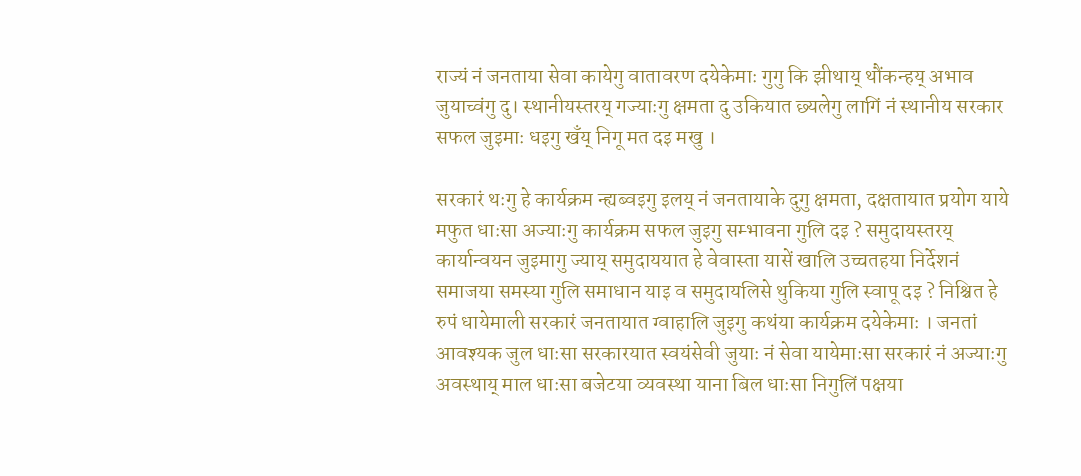राज्यं नं जनताया सेवा कायेगु वातावरण दयेकेमाः गुगु कि झीथाय् थौंकन्हय् अभाव जुयाच्वंगु दु। स्थानीयस्तरय् गज्याःगु क्षमता दु उकियात छ्यलेगु लागिं नं स्थानीय सरकार सफल जुइमाः धइगु खँय् निगू मत दइ मखु ।

सरकारं थःगु हे कार्यक्रम न्ह्यब्वइगु इलय् नं जनतायाके दुगु क्षमता, दक्षतायात प्रयोग याये मफुत धाःसा अज्याःगु कार्यक्रम सफल जुइगु सम्भावना गुलि दइ ? समुदायस्तरय् कार्यान्वयन जुइमागु ज्याय् समुदाययात हे वेवास्ता यासें खालि उच्चतहया निर्देशनं समाजया समस्या गुलि समाधान याइ व समुदायलिसे थुकिया गुलि स्वापू दइ ? निश्चित हे रुपं धायेमाली सरकारं जनतायात ग्वाहालि जुइगु कथंया कार्यक्रम दयेकेमाः । जनतां आवश्यक जुल धाःसा सरकारयात स्वयंसेवी जुयाः नं सेवा यायेमाःसा सरकारं नं अज्याःगु अवस्थाय् माल धाःसा बजेटया व्यवस्था याना बिल धाःसा निगुलिं पक्षया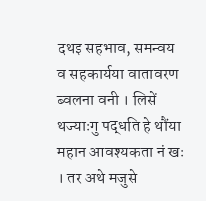दथइ सहभाव, समन्वय व सहकार्यया वातावरण ब्वलना वनी । लिसें थज्याःगु पद्धति हे थौंया महान आवश्यकता नं खः । तर अथे मजुसे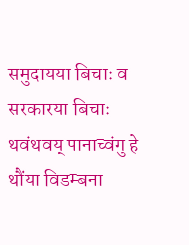समुदायया बिचाः व सरकारया बिचाः थवंथवय् पानाच्वंगु हे थौंया विडम्बना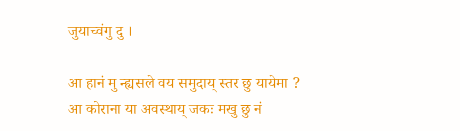जुयाच्वंगु दु ।

आ हानं मु न्ह्यसले वय समुदाय् स्तर छु यायेमा ? आ कोराना या अवस्थाय् जकः मखु छु नं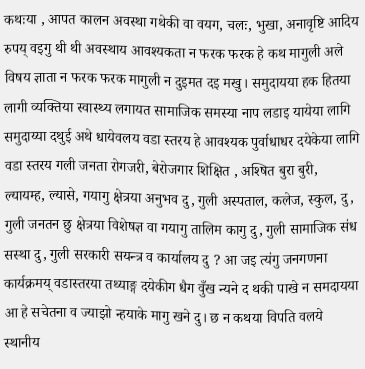कथःया , आपत कालन अवस्था गथेकी वा वयग, चलः, भुखा, अनावृष्टि आदिय रुपय् वइगु थी थी अवस्थाय आवश्यकता न फरक फरक हे कथ मागुली अले विषय ज्ञाता न फरक फरक मागुली न दुइमत दइ मखु। समुदायया हक हितया लागी व्यक्तिया स्वास्थ्य लगायत सामाजिक समस्या नाप लडाइ यायेया लागि समुदाय्या दथुई अथे धायेवलय वडा स्तरय हे आवश्यक पुर्वाधाधर दयेकेया लागि वडा स्तरय गली जनता रोगजरी, बेरोजगार शिक्षित , अश्षित बुरा बुरी, ल्यायम्ह, ल्यासे, गयागु क्षेत्रया अनुभव दु, गुली अस्पताल, कलेज, स्कुल, दु, गुली जनतन छु क्षेत्रया विशेषज्ञ वा गयागु तालिम कागु दु, गुली सामाजिक संध सस्था दु, गुली सरकारी सयन्त्र व कार्यालय दु ? आ जइ त्यंगु जनगणना कार्यक्रमय् वडास्तरया तथ्याङ्ग दयेकीग धैग वुँख न्यने द थकी पाखे न समदायया आ हे सचेतना व ज्याझो न्हयाके मागु खने दु। छ न कथया विपति वलये स्थानीय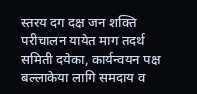स्तरय दग दक्ष जन शक्ति परीचालन यायेत माग तदर्थ समिती दयेका, कार्यन्वयन पक्ष बल्लाकेया लागि समदाय व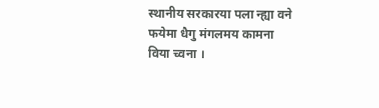स्थानीय सरकारया पला न्ह्या वने फयेमा धैगु मंगलमय कामना विया च्वना ।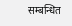सम्बन्धित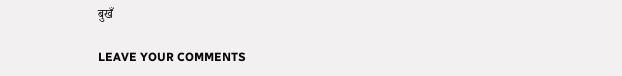बुखँ

LEAVE YOUR COMMENTS